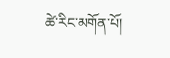ཚེ་རིང་མགོན་པོ།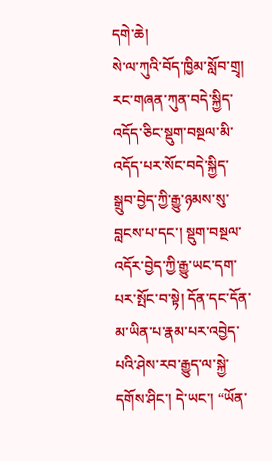དགེ་ཆེ།
སེ་ལ་ཀུའི་བོད་ཁྱིམ་སློབ་གྲྭ།
རང་གཞན་ཀུན་བདེ་སྐྱིད་འདོད་ཅིང་སྡུག་བསྔལ་མི་འདོད་པར་སོང་བདེ་སྐྱིད་སྒྲུབ་བྱེད་ཀྱི་རྒྱུ་ཉམས་སུ་བླངས་པ་དང་། སྡུག་བསྔལ་འདོར་བྱེད་ཀྱི་རྒྱུ་ཡང་དག་པར་སྤོང་བ་སྟེ། དོན་དང་དོན་མ་ཡིན་པ་རྣམ་པར་འབྱེད་པའི་ཤེས་རབ་རྒྱུད་ལ་སྐྱེ་དགོས་ཤིང་། དེ་ཡང་། “ཡོན་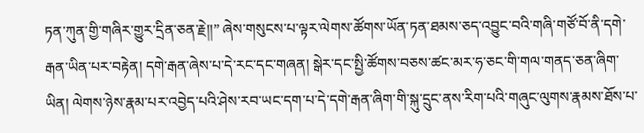ཏན་ཀུན་གྱི་གཞིར་གྱུར་དྲིན་ཅན་རྗེ།།” ཞེས་གསུངས་པ་ལྟར་ལེགས་ཚོགས་ཡོན་ཏན་ཐམས་ཅད་འབྱུང་བའི་གཞི་གཙོ་བོ་ནི་དགེ་རྒན་ཡིན་པར་བརྟེན། དགེ་རྒན་ཞེས་པ་དེ་རང་དང་གཞན། སྒེར་དང་སྤྱི་ཚོགས་བཅས་ཚང་མར་ཧ་ཅང་གི་གལ་གནད་ཅན་ཞིག་ཡིན། ལེགས་ཉེས་རྣམ་པར་འབྱེད་པའི་ཤེས་རབ་ཡང་དག་པ་དེ་དགེ་རྒན་ཞིག་གི་སྐུ་དྲུང་ནས་རིག་པའི་གཞུང་ལུགས་རྣམས་ཐོས་པ་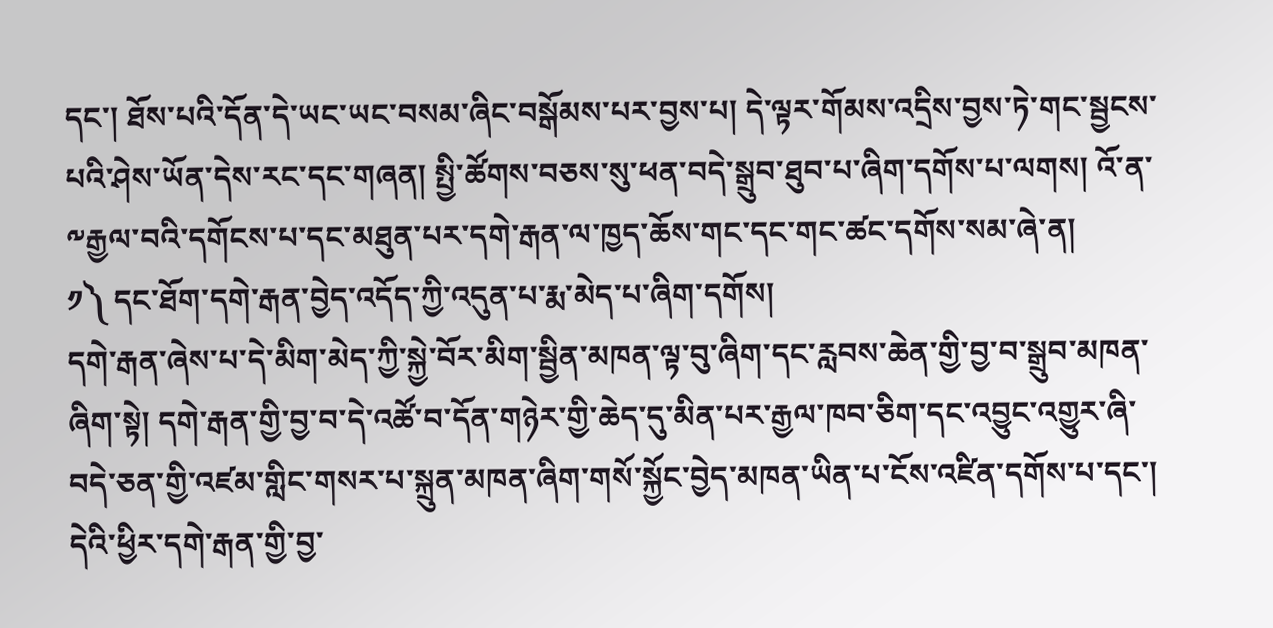དང་། ཐོས་པའི་དོན་དེ་ཡང་ཡང་བསམ་ཞིང་བསྒོམས་པར་བྱས་པ། དེ་ལྟར་གོམས་འདྲིས་བྱས་ཏེ་གང་སྦྱངས་པའི་ཤེས་ཡོན་དེས་རང་དང་གཞན། སྤྱི་ཚོགས་བཅས་སུ་ཕན་བདེ་སྒྲུབ་ཐུབ་པ་ཞིག་དགོས་པ་ལགས། འོ་ན་༸རྒྱལ་བའི་དགོངས་པ་དང་མཐུན་པར་དགེ་རྒན་ལ་ཁྱད་ཆོས་གང་དང་གང་ཚང་དགོས་སམ་ཞེ་ན།
༡༽ དང་ཐོག་དགེ་རྒན་བྱེད་འདོད་ཀྱི་འདུན་པ་རྨ་མེད་པ་ཞིག་དགོས།
དགེ་རྒན་ཞེས་པ་དེ་མིག་མེད་ཀྱི་སྐྱེ་བོར་མིག་སྦྱིན་མཁན་ལྟ་བུ་ཞིག་དང་རླབས་ཆེན་གྱི་བྱ་བ་སྒྲུབ་མཁན་ཞིག་སྟེ། དགེ་རྒན་གྱི་བྱ་བ་དེ་འཚོ་བ་དོན་གཉེར་གྱི་ཆེད་དུ་མིན་པར་རྒྱལ་ཁབ་ཅིག་དང་འབྱུང་འགྱུར་ཞི་བདེ་ཅན་གྱི་འཛམ་གླིང་གསར་པ་སྐྲུན་མཁན་ཞིག་གསོ་སྐྱོང་བྱེད་མཁན་ཡིན་པ་ངོས་འཛིན་དགོས་པ་དང་། དེའི་ཕྱིར་དགེ་རྒན་གྱི་བྱ་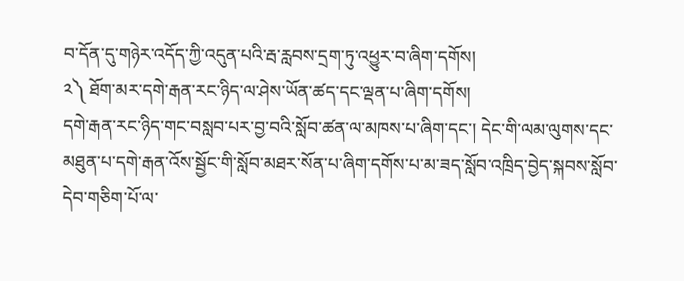བ་དོན་དུ་གཉེར་འདོད་ཀྱི་འདུན་པའི་རྦ་རླབས་དྲག་ཏུ་འཕྱུར་བ་ཞིག་དགོས།
༢༽ ཐོག་མར་དགེ་རྒན་རང་ཉིད་ལ་ཤེས་ཡོན་ཚད་དང་ལྡན་པ་ཞིག་དགོས།
དགེ་རྒན་རང་ཉིད་གང་བསླབ་པར་བྱ་བའི་སློབ་ཚན་ལ་མཁས་པ་ཞིག་དང་། དེང་གི་ལམ་ལུགས་དང་མཐུན་པ་དགེ་རྒན་འོས་སྦྱོང་གི་སློབ་མཐར་སོན་པ་ཞིག་དགོས་པ་མ་ཟད་སློབ་འཁྲིད་བྱེད་སྐབས་སློབ་དེབ་གཅིག་པོ་ལ་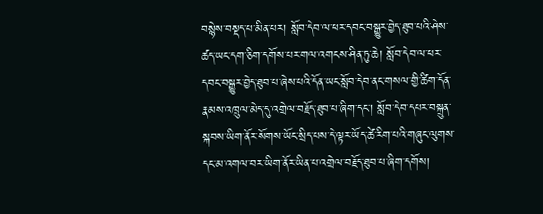བསྙེས་བསྡད་པ་མིན་པར། སློབ་དེབ་ལ་ཕར་དབང་བསྒྱུར་བྱེད་ཐུབ་པའི་ཤེས་ཚད་ཡང་དག་ཅིག་དགོས་པར་གལ་འགངས་ཤིན་ཏུ་ཆེ། སློབ་དེབ་ལ་ཕར་དབང་བསྒྱུར་བྱེད་ཐུབ་པ་ཞེས་པའི་དོན་ཡང་སློབ་དེབ་ནང་གསལ་གྱི་ཚིག་དོན་རྣམས་འཁྲུལ་མེད་དུ་འགྲེལ་བརྗོད་ཐུབ་པ་ཞིག་དང་། སློབ་དེབ་དཔར་བསྐྲུན་སྐབས་ཡིག་ནོར་སོགས་ཡོང་སྲིད་པས་དེ་ལྟར་ཡོད་ཚེ་རིག་པའི་གཞུང་ལུགས་དང་མ་འགལ་བར་ཡིག་ནོར་ཡིན་པ་འགྲེལ་བརྗོད་ཐུབ་པ་ཞིག་དགོས།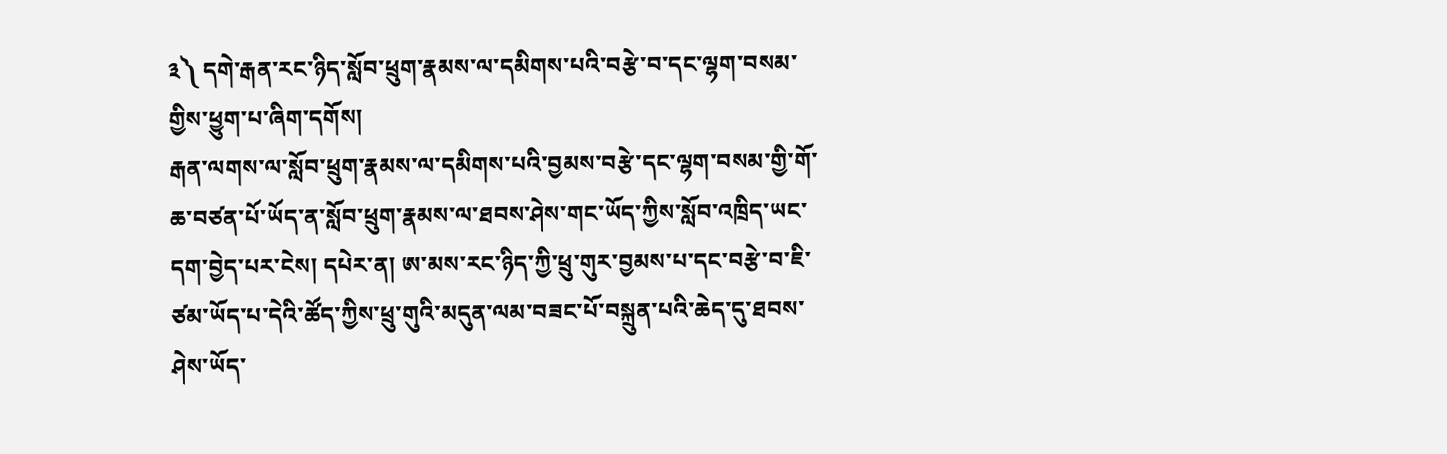༣༽ དགེ་རྒན་རང་ཉིད་སློབ་ཕྲུག་རྣམས་ལ་དམིགས་པའི་བརྩེ་བ་དང་ལྷག་བསམ་གྱིས་ཕྱུག་པ་ཞིག་དགོས།
རྒན་ལགས་ལ་སློབ་ཕྲུག་རྣམས་ལ་དམིགས་པའི་བྱམས་བརྩེ་དང་ལྷག་བསམ་གྱི་གོ་ཆ་བཙན་པོ་ཡོད་ན་སློབ་ཕྲུག་རྣམས་ལ་ཐབས་ཤེས་གང་ཡོད་ཀྱིས་སློབ་འཁྲིད་ཡང་དག་བྱེད་པར་ངེས། དཔེར་ན། ཨ་མས་རང་ཉིད་ཀྱི་ཕྲུ་གུར་བྱམས་པ་དང་བརྩེ་བ་ཇི་ཙམ་ཡོད་པ་དེའི་ཚོད་ཀྱིས་ཕྲུ་གུའི་མདུན་ལམ་བཟང་པོ་བསྐྲུན་པའི་ཆེད་དུ་ཐབས་ཤེས་ཡོད་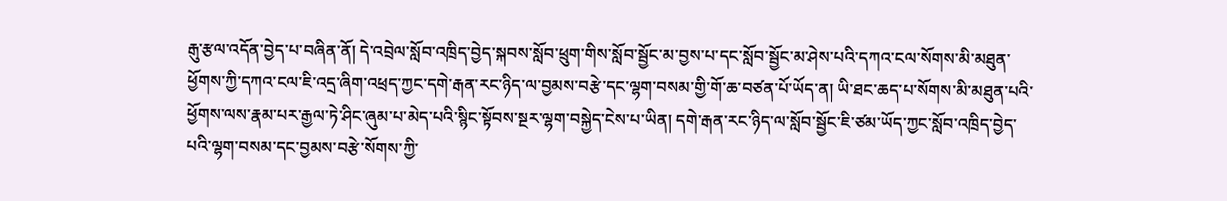རྒུ་རྩལ་འདོན་བྱེད་པ་བཞིན་ནོ། དེ་འབྲེལ་སློབ་འཁྲིད་བྱེད་སྐབས་སློབ་ཕྲུག་གིས་སློབ་སྦྱོང་མ་བྱས་པ་དང་སློབ་སྦྱོང་མ་ཤེས་པའི་དཀའ་ངལ་སོགས་མི་མཐུན་ཕྱོགས་ཀྱི་དཀའ་ངལ་ཇི་འདྲ་ཞིག་འཕྲད་ཀྱང་དགེ་རྒན་རང་ཉིད་ལ་བྱམས་བརྩེ་དང་ལྷག་བསམ་གྱི་གོ་ཆ་བཙན་པོ་ཡོད་ན། ཡི་ཐང་ཆད་པ་སོགས་མི་མཐུན་པའི་ཕྱོགས་ལས་རྣམ་པར་རྒྱལ་ཏེ་ཤིང་ཞུམ་པ་མེད་པའི་སྙིང་སྟོབས་སྔར་ལྷག་བསྐྱེད་ངེས་པ་ཡིན། དགེ་རྒན་རང་ཉིད་ལ་སློབ་སྦྱོང་ཇི་ཙམ་ཡོད་ཀྱང་སློབ་འཁྲིད་བྱེད་པའི་ལྷག་བསམ་དང་བྱམས་བརྩེ་སོགས་ཀྱི་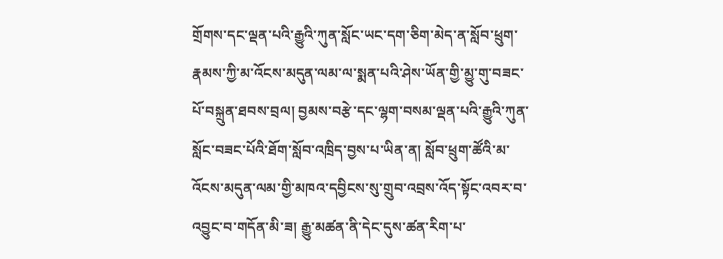གྲོགས་དང་ལྡན་པའི་རྒྱུའི་ཀུན་སློང་ཡང་དག་ཅིག་མེད་ན་སློབ་ཕྲུག་རྣམས་ཀྱི་མ་འོངས་མདུན་ལམ་ལ་སྨན་པའི་ཤེས་ཡོན་གྱི་མྱུ་གུ་བཟང་པོ་བསྐྲུན་ཐབས་བྲལ། བྱམས་བརྩེ་དང་ལྷག་བསམ་ལྡན་པའི་རྒྱུའི་ཀུན་སློང་བཟང་པོའི་ཐོག་སློབ་འཁྲིད་བྱས་པ་ཡིན་ན། སློབ་ཕྲུག་ཚོའི་མ་འོངས་མདུན་ལམ་གྱི་མཁའ་དབྱིངས་སུ་གྲུབ་འབྲས་འོད་སྟོང་འབར་བ་འབྱུང་བ་གདོན་མི་ཟ། རྒྱུ་མཚན་ནི་དེང་དུས་ཚན་རིག་པ་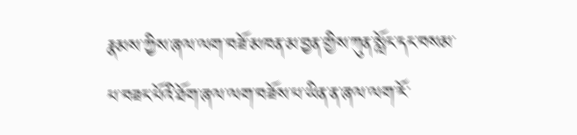རྣམས་ཀྱིས་ཞལ་ལག་བཟོ་མཁན་མ་བྱན་གྱིས་ཀུན་སློང་དང་བསམ་པ་བཟང་པོའི་ཐོག་ཞལ་ལག་བཟོས་པ་ཡིན་ན་ཞལ་ལག་རོ་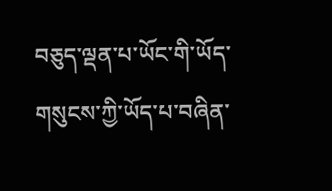བཅུད་ལྡན་པ་ཡོང་གི་ཡོད་གསུངས་ཀྱི་ཡོད་པ་བཞིན་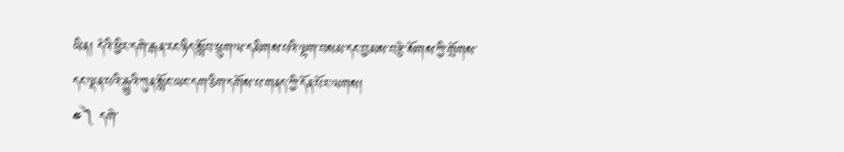ཡིན། དེའི་ཕྱིར་དགེ་རྒན་རང་ཉིད་སློབ་ཕྲུག་ལ་དམིགས་པའི་ལྷག་བསམ་དང་བྱམས་བརྩེ་སོགས་ཀྱི་གྲོགས་དང་ལྡན་པའི་རྒྱུའི་ཀུན་སློང་ཡང་དག་ཅིག་དགོས་པ་གནད་ཀྱི་དོན་པོར་ལགས།
༤༽ དགེ་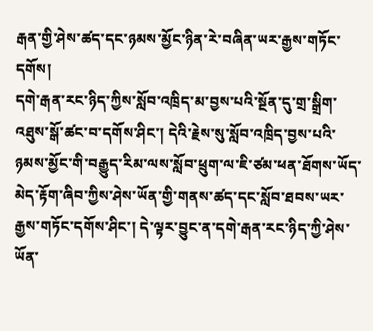རྒན་གྱི་ཤེས་ཚད་དང་ཉམས་མྱོང་ཉིན་རེ་བཞིན་ཡར་རྒྱས་གཏོང་དགོས།
དགེ་རྒན་རང་ཉིད་ཀྱིས་སློབ་འཁྲིད་མ་བྱས་པའི་སྔོན་དུ་གྲ་སྒྲིག་འཐུས་སྒོ་ཚང་བ་དགོས་ཤིང་། དེའི་རྗེས་སུ་སློབ་འཁྲིད་བྱས་པའི་ཉམས་མྱོང་གི་བརྒྱུད་རིམ་ལས་སློབ་ཕྲུག་ལ་ཇི་ཙམ་ཕན་ཐོགས་ཡོད་མེད་རྟོག་ཞིབ་ཀྱིས་ཤེས་ཡོན་གྱི་གནས་ཚད་དང་སློབ་ཐབས་ཡར་རྒྱས་གཏོང་དགོས་ཤིང་། དེ་ལྟར་བྱུང་ན་དགེ་རྒན་རང་ཉིད་ཀྱི་ཤེས་ཡོན་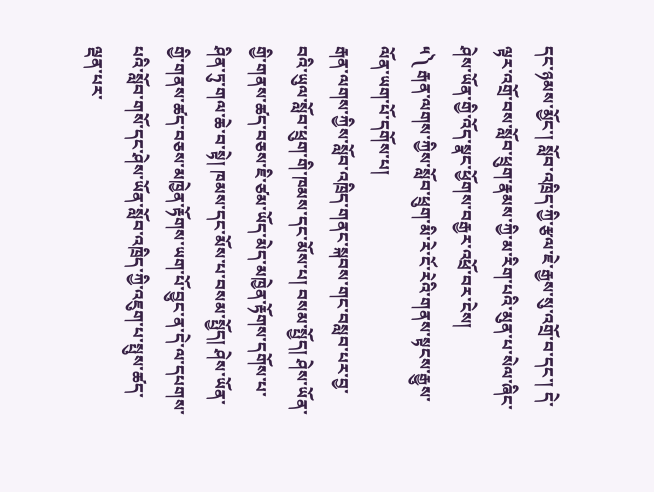དང་ཉམས་མྱོང་། སློབ་འཁྲིད་ཀྱི་རྩལ་ཇེ་རྒྱས་སུ་འགྲོ་བ་དང་། དེ་ལྟར་འགྲོ་བས་སློབ་ཕྲུག་རྣམས་ཀྱི་མ་རིག་པའི་མུན་པ་སེལ་ཞིང་ཤེས་ཡོན་གྱི་འོད་སྣང་ཕྱོགས་བརྒྱར་འཕྲོ་བར་ངེས།
༥༽ རྒན་ལགས་ཀྱིས་སློབ་ཕྲུག་མི་རེ་ངོ་རེའི་གནས་སྟངས་རྒྱུས་ལོན་ཡག་པོ་དགོས་པ།
རྒན་ལགས་ཀྱིས་སློབ་འཁྲིད་གནང་སྐབས་གང་བསླབ་པར་བྱ་བའི་ཡུལ་སློབ་ཕྲུག་གི་ཁམས་དང་མོས་པ། བསམ་སྤྱོད། ཤེས་ཡོན་གྱི་གནས་ཚད་བཅས་ཇི་ཙམ་ཡོད་མེད་མཁྱེན་རྟོགས་དགོས་པ་ཤིན་ཏུ་གལ་ཆེ་བ་སྟེ། ཁམས་དང་མོས་པ་བསམ་སྤྱོད། ཤེས་ཡོན་གྱི་གནས་ཚད་བཅས་མཁྱེན་རྟོགས་ཡག་པོ་བྱུང་ན་དེ་ལ་དཔགས་པའི་སློབ་གསོ་དང་ཤེས་ཡོན་སློབ་འཁྲིད་ཀྱི་འཇུག་པ་སྤུས་ཚད་ལྡན་པར་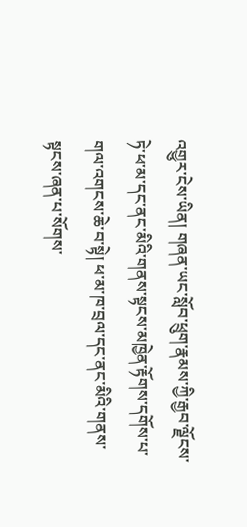འགྱུར་ངེས་ཡིན། གཞན་ཡང་སློབ་ཕྲུག་རྣམས་ཀྱི་རྒྱབ་ལྗོངས་ཏེ་ཕ་མ་དང་ནང་མིའི་གནས་སྟངས་མཁྱེན་རྟོགས་དགོས་པ་གལ་འགངས་ཆེ་བ་སྟེ། ཕ་མ་ཁ་བྲལ་དང་ནང་མིའི་གནས་སྟངས་ཞན་པ་སོགས་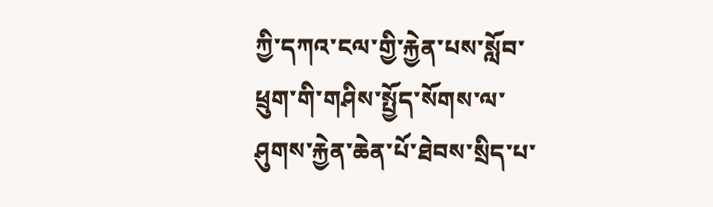ཀྱི་དཀའ་ངལ་གྱི་རྐྱེན་པས་སློབ་ཕྲུག་གི་གཤིས་སྤྱོད་སོགས་ལ་ཤུགས་རྐྱེན་ཆེན་པོ་ཐེབས་སྲིད་པ་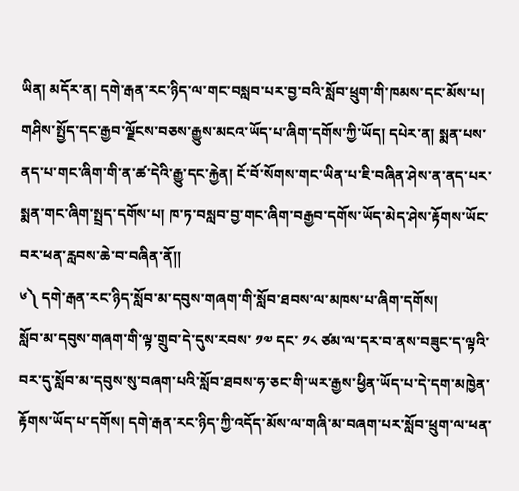ཡིན། མདོར་ན། དགེ་རྒན་རང་ཉིད་ལ་གང་བསླབ་པར་བྱ་བའི་སློབ་ཕྲུག་གི་ཁམས་དང་མོས་པ། གཤིས་སྤྱོད་དང་རྒྱབ་ལྗོངས་བཅས་རྒྱུས་མངའ་ཡོད་པ་ཞིག་དགོས་ཀྱི་ཡོད། དཔེར་ན། སྨན་པས་ནད་པ་གང་ཞིག་གི་ན་ཚ་དེའི་རྒྱུ་དང་རྐྱེན། ངོ་བོ་སོགས་གང་ཡིན་པ་ཇི་བཞིན་ཤེས་ན་ནད་པར་སྨན་གང་ཞིག་སྤྲད་དགོས་པ། ཁ་ཏ་བསླབ་བྱ་གང་ཞིག་བརྒྱབ་དགོས་ཡོད་མེད་ཤེས་རྟོགས་ཡོང་བར་ཕན་རླབས་ཆེ་བ་བཞིན་ནོ།།
༦༽ དགེ་རྒན་རང་ཉིད་སློབ་མ་དབུས་གཞག་གི་སློབ་ཐབས་ལ་མཁས་པ་ཞིག་དགོས།
སློབ་མ་དབུས་གཞག་གི་ལྟ་གྲུབ་དེ་དུས་རབས་ ༡༧ དང་ ༡༨ ཙམ་ལ་དར་བ་ནས་བཟུང་ད་ལྟའི་བར་དུ་སློབ་མ་དབུས་སུ་བཞག་པའི་སློབ་ཐབས་ཧ་ཅང་གི་ཡར་རྒྱས་ཕྱིན་ཡོད་པ་དེ་དག་མཁྱེན་རྟོགས་ཡོད་པ་དགོས། དགེ་རྒན་རང་ཉིད་ཀྱི་འདོད་མོས་ལ་གཞི་མ་བཞག་པར་སློབ་ཕྲུག་ལ་ཕན་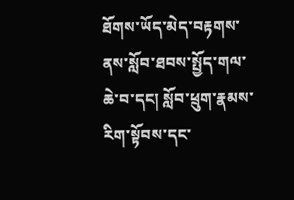ཐོགས་ཡོད་མེད་བརྟགས་ནས་སློབ་ཐབས་སྤྱོད་གལ་ཆེ་བ་དང། སློབ་ཕྲུག་རྣམས་རིག་སྟོབས་དང་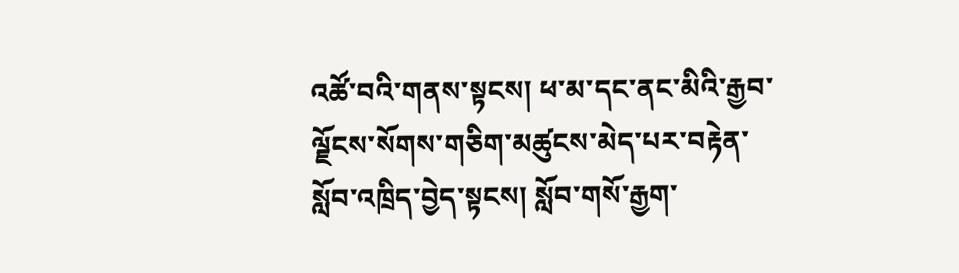འཚོ་བའི་གནས་སྟངས། ཕ་མ་དང་ནང་མིའི་རྒྱབ་ལྗོངས་སོགས་གཅིག་མཚུངས་མེད་པར་བརྟེན་སློབ་འཁྲིད་བྱེད་སྟངས། སློབ་གསོ་རྒྱག་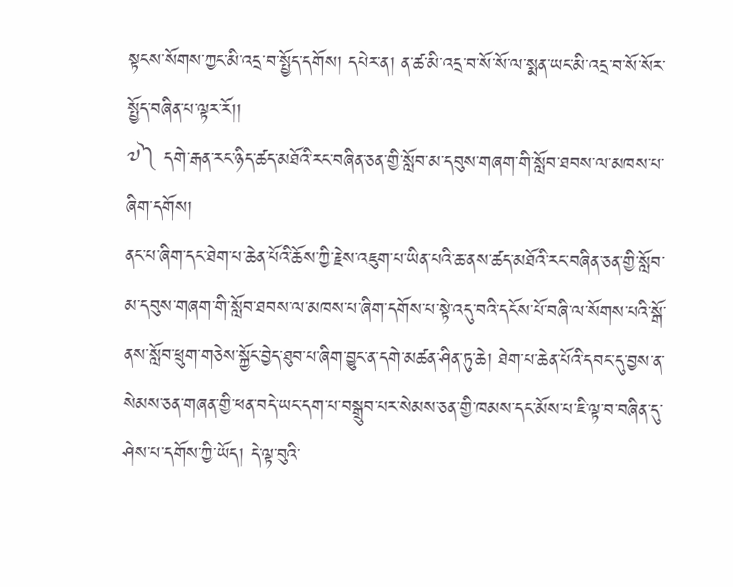སྟངས་སོགས་ཀྱང་མི་འདྲ་བ་སྤྱོད་དགོས། དཔེར་ན། ན་ཚ་མི་འདྲ་བ་སོ་སོ་ལ་སྨན་ཡང་མི་འདྲ་བ་སོ་སོར་སྤྱོད་བཞིན་པ་ལྟར་རོ།།
༧༽ དགེ་རྒན་རང་ཉིད་ཚད་མཐོའི་རང་བཞིན་ཅན་གྱི་སློབ་མ་དབུས་གཞག་གི་སློབ་ཐབས་ལ་མཁས་པ་ཞིག་དགོས།
ནང་པ་ཞིག་དང་ཐེག་པ་ཆེན་པོའི་ཆོས་ཀྱི་རྗེས་འཇུག་པ་ཡིན་པའི་ཆ་ནས་ཚད་མཐོའི་རང་བཞིན་ཅན་གྱི་སློབ་མ་དབུས་གཞག་གི་སློབ་ཐབས་ལ་མཁས་པ་ཞིག་དགོས་པ་སྟེ་འདུ་བའི་དངོས་པོ་བཞི་ལ་སོགས་པའི་སྒོ་ནས་སློབ་ཕྲུག་གཅེས་སྐྱོང་བྱེད་ཐུབ་པ་ཞིག་བྱུང་ན་དགེ་མཚན་ཤིན་ཏུ་ཆེ། ཐེག་པ་ཆེན་པོའི་དབང་དུ་བྱས་ན་སེམས་ཅན་གཞན་གྱི་ཕན་བདེ་ཡང་དག་པ་བསྒྲུབ་པར་སེམས་ཅན་གྱི་ཁམས་དང་མོས་པ་ཇི་ལྟ་བ་བཞིན་དུ་ཤེས་པ་དགོས་ཀྱི་ཡོད། དེ་ལྟ་བུའི་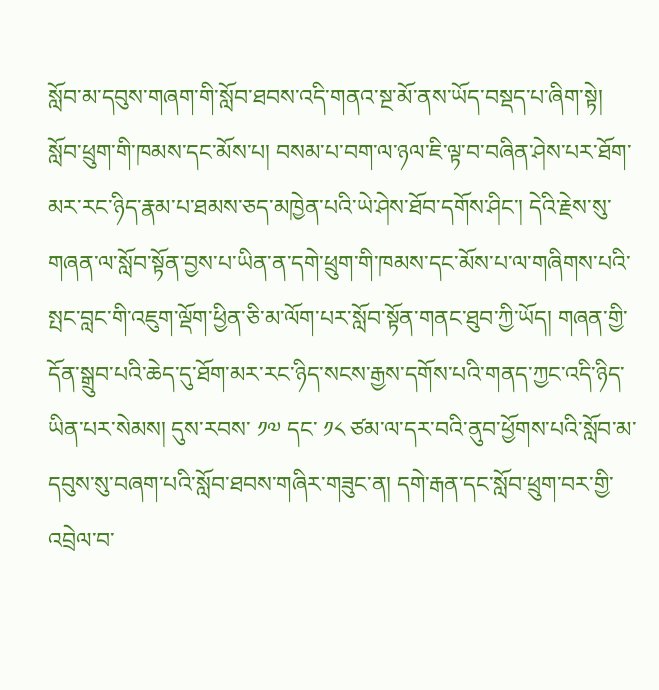སློབ་མ་དབུས་གཞག་གི་སློབ་ཐབས་འདི་གནའ་སྔ་མོ་ནས་ཡོད་བསྡད་པ་ཞིག་སྟེ། སློབ་ཕྲུག་གི་ཁམས་དང་མོས་པ། བསམ་པ་བག་ལ་ཉལ་ཇི་ལྟ་བ་བཞིན་ཤེས་པར་ཐོག་མར་རང་ཉིད་རྣམ་པ་ཐམས་ཅད་མཁྱེན་པའི་ཡེ་ཤེས་ཐོབ་དགོས་ཤིང་། དེའི་རྗེས་སུ་གཞན་ལ་སློབ་སྟོན་བྱས་པ་ཡིན་ན་དགེ་ཕྲུག་གི་ཁམས་དང་མོས་པ་ལ་གཞིགས་པའི་སྤང་བླང་གི་འཇུག་ལྡོག་ཕྱིན་ཅི་མ་ལོག་པར་སློབ་སྟོན་གནང་ཐུབ་ཀྱི་ཡོད། གཞན་གྱི་དོན་སྒྲུབ་པའི་ཆེད་དུ་ཐོག་མར་རང་ཉིད་སངས་རྒྱས་དགོས་པའི་གནད་ཀྱང་འདི་ཉིད་ཡིན་པར་སེམས། དུས་རབས་ ༡༧ དང་ ༡༨ ཙམ་ལ་དར་བའི་ནུབ་ཕྱོགས་པའི་སློབ་མ་དབུས་སུ་བཞག་པའི་སློབ་ཐབས་གཞིར་གཟུང་ན། དགེ་རྒན་དང་སློབ་ཕྲུག་བར་གྱི་འབྲེལ་བ་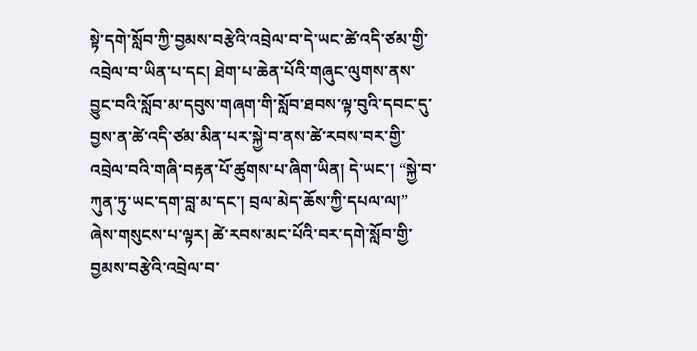སྟེ་དགེ་སློབ་ཀྱི་བྱམས་བརྩེའི་འབྲེལ་བ་དེ་ཡང་ཚེ་འདི་ཙམ་གྱི་འབྲེལ་བ་ཡིན་པ་དང། ཐེག་པ་ཆེན་པོའི་གཞུང་ལུགས་ནས་བྱུང་བའི་སློབ་མ་དབུས་གཞག་གི་སློབ་ཐབས་ལྟ་བུའི་དབང་དུ་བྱས་ན་ཚེ་འདི་ཙམ་མིན་པར་སྐྱེ་བ་ནས་ཚེ་རབས་བར་གྱི་འབྲེལ་བའི་གཞི་བརྟན་པོ་ཚུགས་པ་ཞིག་ཡིན། དེ་ཡང་། “སྐྱེ་བ་ཀུན་ཏུ་ཡང་དག་བླ་མ་དང་། བྲལ་མེད་ཆོས་ཀྱི་དཔལ་ལ།” ཞེས་གསུངས་པ་ལྟར། ཚེ་རབས་མང་པོའི་བར་དགེ་སློབ་གྱི་བྱམས་བརྩེའི་འབྲེལ་བ་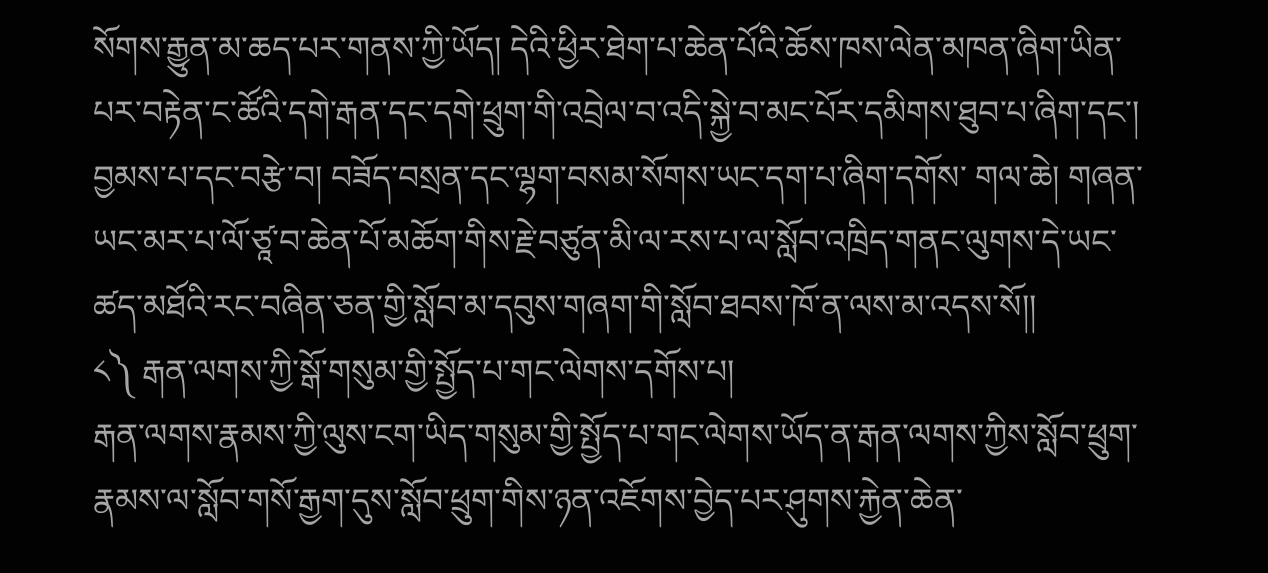སོགས་རྒྱུན་མ་ཆད་པར་གནས་ཀྱི་ཡོད། དེའི་ཕྱིར་ཐེག་པ་ཆེན་པོའི་ཆོས་ཁས་ལེན་མཁན་ཞིག་ཡིན་པར་བརྟེན་ང་ཚོའི་དགེ་རྒན་དང་དགེ་ཕྲུག་གི་འབྲེལ་བ་འདི་སྐྱེ་བ་མང་པོར་དམིགས་ཐུབ་པ་ཞིག་དང་། བྱམས་པ་དང་བརྩེ་བ། བཟོད་བསྲན་དང་ལྷག་བསམ་སོགས་ཡང་དག་པ་ཞིག་དགོས་ གལ་ཆེ། གཞན་ཡང་མར་པ་ལོ་ཙཱ་བ་ཆེན་པོ་མཆོག་གིས་རྗེ་བཙུན་མི་ལ་རས་པ་ལ་སློབ་འཁྲིད་གནང་ལུགས་དེ་ཡང་ཚད་མཐོའི་རང་བཞིན་ཅན་གྱི་སློབ་མ་དབུས་གཞག་གི་སློབ་ཐབས་ཁོ་ན་ལས་མ་འདས་སོ།།
༨༽ རྒན་ལགས་ཀྱི་སྒོ་གསུམ་གྱི་སྤྱོད་པ་གང་ལེགས་དགོས་པ།
རྒན་ལགས་རྣམས་ཀྱི་ལུས་ངག་ཡིད་གསུམ་གྱི་སྤྱོད་པ་གང་ལེགས་ཡོད་ན་རྒན་ལགས་ཀྱིས་སློབ་ཕྲུག་རྣམས་ལ་སློབ་གསོ་རྒྱག་དུས་སློབ་ཕྲུག་གིས་ཉན་འཇོགས་བྱེད་པར་ཤུགས་རྐྱེན་ཆེན་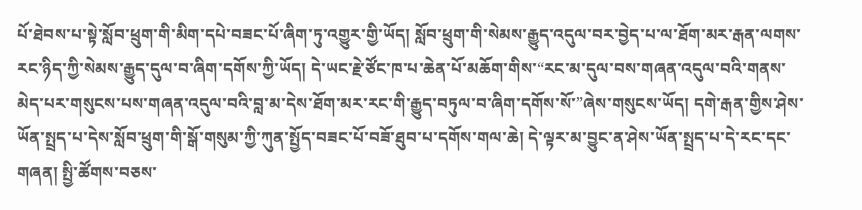པོ་ཐེབས་པ་སྟེ་སློབ་ཕྲུག་གི་མིག་དཔེ་བཟང་པོ་ཞིག་ཏུ་འགྱུར་གྱི་ཡོད། སློབ་ཕྲུག་གི་སེམས་རྒྱུད་འདུལ་བར་བྱེད་པ་ལ་ཐོག་མར་རྒན་ལགས་རང་ཉིད་ཀྱི་སེམས་རྒྱུད་དུལ་བ་ཞིག་དགོས་ཀྱི་ཡོད། དེ་ཡང་རྗེ་ཙོང་ཁ་པ་ཆེན་པོ་མཆོག་གིས་“རང་མ་དུལ་བས་གཞན་འདུལ་བའི་གནས་མེད་པར་གསུངས་པས་གཞན་འདུལ་བའི་བླ་མ་དེས་ཐོག་མར་རང་གི་རྒྱུད་བཏུལ་བ་ཞིག་དགོས་སོ་”ཞེས་གསུངས་ཡོད། དགེ་རྒན་གྱིས་ཤེས་ཡོན་སྤྲད་པ་དེས་སློབ་ཕྲུག་གི་སྒོ་གསུམ་ཀྱི་ཀུན་སྤྱོད་བཟང་པོ་བཟོ་ཐུབ་པ་དགོས་གལ་ཆེ། དེ་ལྟར་མ་བྱུང་ན་ཤེས་ཡོན་སྤྲད་པ་དེ་རང་དང་གཞན། སྤྱི་ཚོགས་བཅས་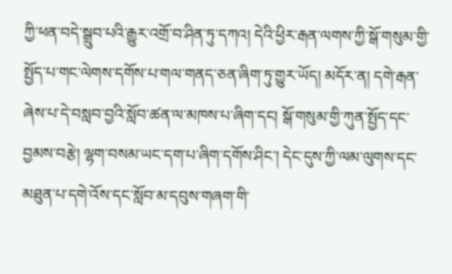ཀྱི་ཕན་བདེ་སྒྲུབ་པའི་རྒྱུར་འགྲོ་བ་ཤིན་ཏུ་དཀའ། དེའི་ཕྱིར་རྒན་ལགས་ཀྱི་སྒོ་གསུམ་གྱི་སྤྱོད་པ་གང་ལེགས་དགོས་པ་གལ་གནད་ཅན་ཞིག་ཏུ་གྱུར་ཡོད། མདོར་ན། དགེ་རྒན་ཞེས་པ་དེ་བསླབ་བྱའི་སློབ་ཚན་ལ་མཁས་པ་ཞིག་དང། སྒོ་གསུམ་གྱི་ཀུན་སྤྱོད་དང་བྱམས་བརྩེ། ལྷག་བསམ་ཡང་དག་པ་ཞིག་དགོས་ཤིང་། དེང་དུས་ཀྱི་ལམ་ལུགས་དང་མཐུན་པ་དགེ་འོས་དང་སློབ་མ་དབུས་གཞག་གི་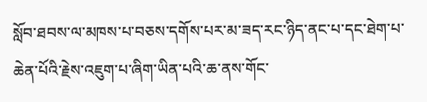སློབ་ཐབས་ལ་མཁས་པ་བཅས་དགོས་པར་མ་ཟད་རང་ཉིད་ནང་པ་དང་ཐེག་པ་ཆེན་པོའི་རྗེས་འཇུག་པ་ཞིག་ཡིན་པའི་ཆ་ནས་གོང་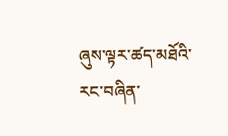ཞུས་ལྟར་ཚད་མཐོའི་རང་བཞིན་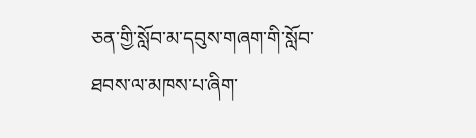ཅན་གྱི་སློབ་མ་དབུས་གཞག་གི་སློབ་ཐབས་ལ་མཁས་པ་ཞིག་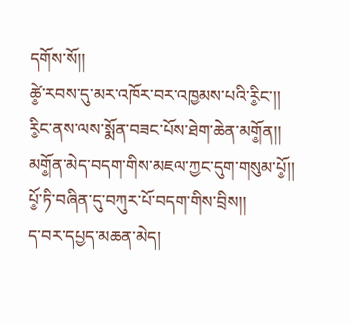དགོས་སོ།།
ཚེ༵་རབས་དུ་མར་འཁོར་བར་འཁྱམས་པའི་རི༵ང་།།
རི༵ང་ནས་ལས་སྨོན་བཟང་པོས་ཐེག་ཆེན་མགོ༵ན།།
མགོ༵ན་མེད་བདག་གིས་མཇལ་ཀྱང་དུག་གསུམ་པོ༵།།
པོ༵་ཏི་བཞིན་དུ་བཀུར་པོ་བདག་གིས་བྲིས།།
ད་བར་དཔྱད་མཆན་མེད།